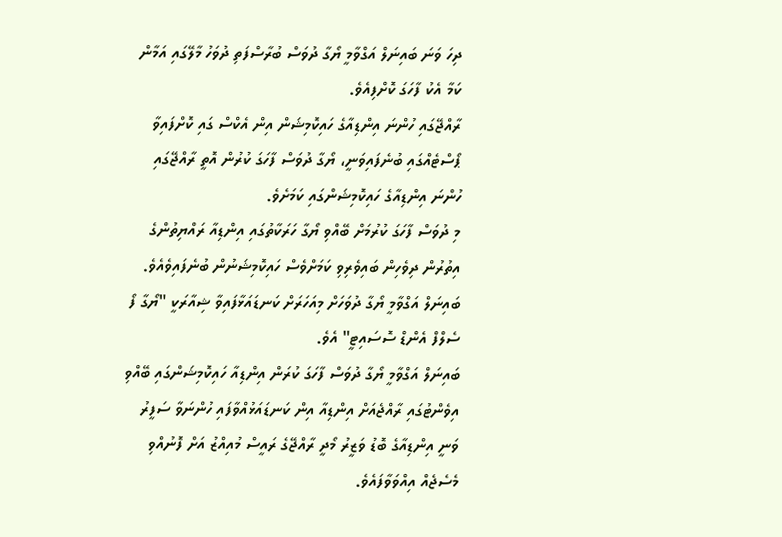ދިހަ ވަނަ ބައިނަލް އަގްވާމީ ޔޯގާ ދުވަސް ބުރާސްފަތި ދުވަހު މާލޭގައި އަމާން ކަމާ އެކު ފާހަގަ ކޮށްފިއެވެ.
ރާއްޖޭގައި ހުންނަ އިންޑިއާގެ ހައިކޮމިޝަން އިން އެކްސް ގައި ކޮށްފައިވާ ޕޯސްޓެއްގައި ބުނެފައިވަނީ، ޔޯގާ ދުވަސް ފާހަގަ ކުރުން އޮތީ ރާއްޖޭގައި ހުންނަ އިންޑިއާގެ ހައިކޮމިޝަންގައި ކަމަށެވެ.
މި ދުވަސް ފާހަގަ ކުރުމަށް ބޭއްވި ޔޯގާ ހަރަކާތުގައި އިންޑިއާ ރައްޔިތުންގެ އިތުރުން ދިވެހިން ބައިވެރިވި ކަމަށްވެސް ހައިކޮމިޝަނުން ބުނެފައިވެއެވެ.
ބައިނަލް އަގްވާމީ ޔޯގާ ދުވަހަށް މިއަހަރަށް ކަނޑައަޅާފައިވާ ޝިއާރަކީ "ޔޯގާ ފޯ ސެލްފް އެންޑް ސޮސައިޓީ" އެވެ.
ބައިނަލް އަގްވާމީ ޔޯގާ ދުވަސް ފާހަގަ ކުރަން އިންޑިއާ ހައިކޮމިޝަންގައި ބޭއްވި އިވެންޓުގައި ރާއްޖެއަށް އިންޑިއާ އިން ކަނޑައަޅުއްވާފައި ހުންނަވާ ސަފީރު ވަނީ އިންޑިއާގެ ބޮޑު ވަޒީރު މޯދީ ރާއްޖޭގެ ރައީސް މުއިއްޒު އަށް ފޮނުއްވި މެސެޖެއް އިއްވަވާފައެވެ.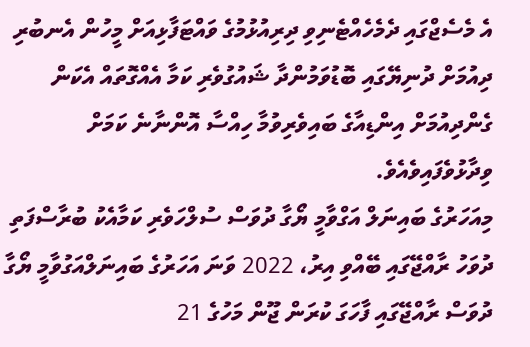އެ މެސެޖްގައި ދެމެހެއްޓެނިވި ދިރިއުޅުމުގެ ވައްޓަފާޅިއަށް މީހުން އެނބުރި ދިއުމަށް ދުނިޔޭގައި ބޮޑުވަމުންދާ ޝައުގުވެރި ކަމާ އެއްގޮތައް އެކަން ގެންދިއުމަށް އިންޑިއާގެ ބައިވެރިވުމާ ހިއްސާ އޮންނާނެ ކަމަށް ވިދާޅުވެފައިވެއެވެ.
މިއަހަރުގެ ބައިނަލް އަގްވާމީ ޔޯގާ ދުވަސް ސުލްހަވެރި ކަމާއެކު ބުރާސްފަތި ދުވަހު ރާއްޖޭގައި ބޭއްވި އިރު، 2022 ވަނަ އަހަރުގެ ބައިނަލްއަގުވާމީ ޔޯގާ ދުވަސް ރާއްޖޭގައި ފާހަގަ ކުރަން ޖޫން މަހުގެ 21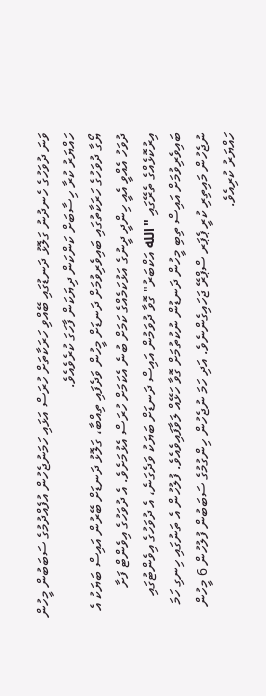ވަނަ ދުވަހުގެ ހެނދުނު ގަލޮޅު ދަނޑުގައި ބޭއްވި ހަރަކާތަށް ހުރަސް އަޅައި ހަމަނުޖެހުން އުފެއްދުމުގެ ސަބަބުން މީހުން ހައްޔަރު ކުރާ ހިސާބަށް ކަންކަން ދިޔަކަން ފާހަގަ ކުރެވެއެވެ.
ޔޯގާ ދުވަހުގެ ހަރަކާތުގައި ބައިވެރިވުމަށް ދަނޑަށް މީހުން ވަދެފައި ތިއްބާ، ގަލޮޅު ދަނޑަށް ބޭރުން އައިސް ބަޔަކު އެ ދުވަހު އެއްވީ އެއީ ހިންދީ ދީނުގެ އަޅުކަމެއްގެ ކަމަށް ބުނެ އެކަމަށް ހުރަސް އެޅުމަށެވެ. އެ ދުވަހުގެ އިވެންޓް ފަށާ އިރުކޮޅެއްގެ ތެރޭގައި "الله އަކްބަރު" ގޮވާ ދުވަމުން އައިސް ދަނޑަށް ބަޔަކު ވަދެގަނެ، އެ ދުވަހުގެ އިވެންޓުގައި ބައިވެރިވުމަށް އައިސް ތިބި މީހުން ދަނޑުން ނުކުތުމަށް ގޮވާ ހަޅޭއް ލަވާފައިވެއެވެ. ފުލުހުން އެ ތަނުގައި ހިނގި ހަމަ ނުޖެހުން މައިތިރި ކުރީ ޕެޕަރ ސްޕްރޭ ޖަހައިގެންނެވެ. އަދި ހަމަ ނުޖެހުން ހިންގުމުގެ ސަބަބުން ފުލުހުން 6 މީހުން ހައްޔަރު ކުރިއެވެ.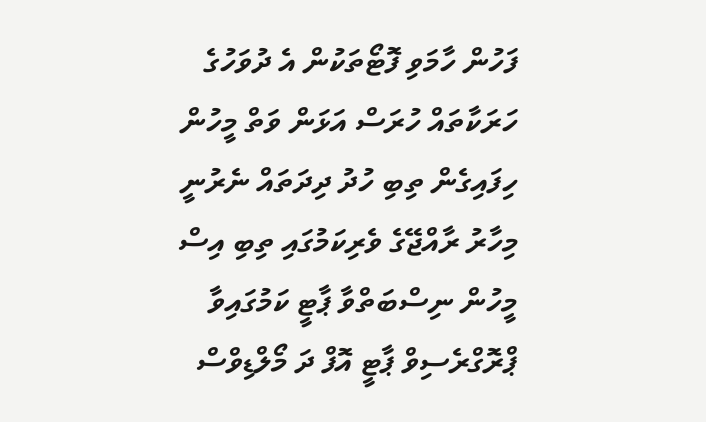ފަހުން ހާމަވި ފޮޓޯތަކުން އެ ދުވަހުގެ ހަރަކާތައް ހުރަސް އަޅަން ވަތް މީހުން ހިފައިގެން ތިބި ހުދު ދިދަތައް ނެރުނީ މިހާރު ރާއްޖޭގެ ވެރިކަމުގައި ތިބި އިސް މީހުން ނިސްބަތްވާ ޕާޓީ ކަމުގައިވާ ޕްރޮގްރެސިވް ޕާޓީ އޮފް ދަ މޯލްޑިވްސް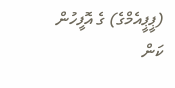(ޕީޕީއެމްގެ) ގެ އޮފީހުން ކަން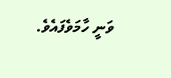ވަނީ ހާމަވެފައެވެ.